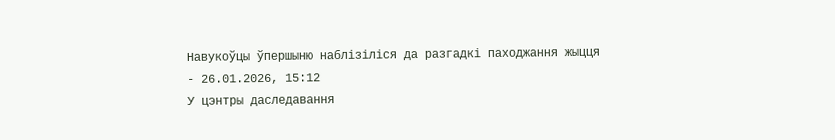Навукоўцы ўпершыню наблізіліся да разгадкі паходжання жыцця
- 26.01.2026, 15:12
У цэнтры даследавання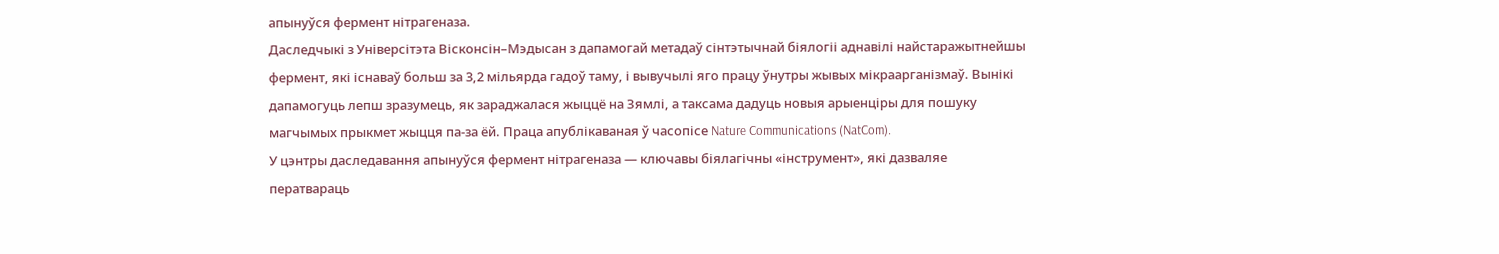апынуўся фермент нітрагеназа.
Даследчыкі з Універсітэта Вісконсін–Мэдысан з дапамогай метадаў сінтэтычнай біялогіі аднавілі найстаражытнейшы фермент, які існаваў больш за 3,2 мільярда гадоў таму, і вывучылі яго працу ўнутры жывых мікраарганізмаў. Вынікі дапамогуць лепш зразумець, як зараджалася жыццё на Зямлі, а таксама дадуць новыя арыенціры для пошуку магчымых прыкмет жыцця па-за ёй. Праца апублікаваная ў часопісе Nature Communications (NatCom).
У цэнтры даследавання апынуўся фермент нітрагеназа — ключавы біялагічны «інструмент», які дазваляе ператвараць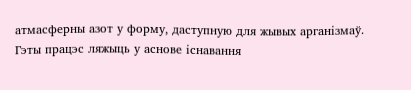атмасферны азот у форму, даступную для жывых арганізмаў. Гэты працэс ляжыць у аснове існавання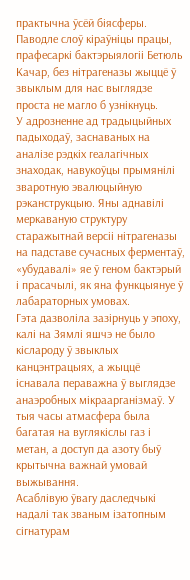практычна ўсёй біясферы. Паводле слоў кіраўніцы працы, прафесаркі бактэрыялогіі Бетюль Качар, без нітрагеназы жыццё ў звыклым для нас выглядзе проста не магло б узнікнуць.
У адрозненне ад традыцыйных падыходаў, заснаваных на аналізе рэдкіх геалагічных знаходак, навукоўцы прымянілі зваротную эвалюцыйную рэканструкцыю. Яны аднавілі меркаваную структуру старажытнай версіі нітрагеназы на падставе сучасных ферментаў, «убудавалі» яе ў геном бактэрый і прасачылі, як яна функцыянуе ў лабараторных умовах.
Гэта дазволіла зазірнуць у эпоху, калі на Зямлі яшчэ не было кіслароду ў звыклых канцэнтрацыях, а жыццё існавала пераважна ў выглядзе анаэробных мікраарганізмаў. У тыя часы атмасфера была багатая на вуглякіслы газ і метан, а доступ да азоту быў крытычна важнай умовай выжывання.
Асаблівую ўвагу даследчыкі надалі так званым ізатопным сігнатурам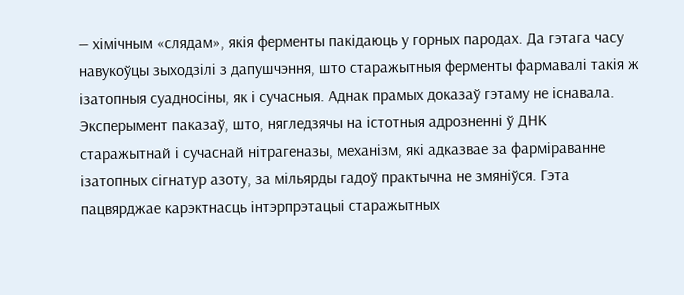— хімічным «слядам», якія ферменты пакідаюць у горных пародах. Да гэтага часу навукоўцы зыходзілі з дапушчэння, што старажытныя ферменты фармавалі такія ж ізатопныя суадносіны, як і сучасныя. Аднак прамых доказаў гэтаму не існавала.
Эксперымент паказаў, што, нягледзячы на істотныя адрозненні ў ДНК старажытнай і сучаснай нітрагеназы, механізм, які адказвае за фарміраванне ізатопных сігнатур азоту, за мільярды гадоў практычна не змяніўся. Гэта пацвярджае карэктнасць інтэрпрэтацыі старажытных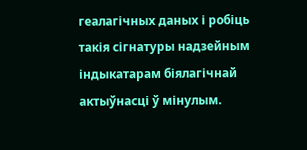геалагічных даных і робіць такія сігнатуры надзейным індыкатарам біялагічнай актыўнасці ў мінулым.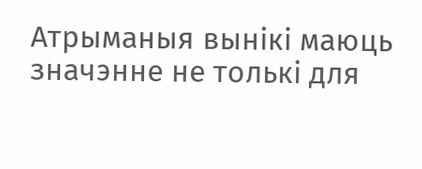Атрыманыя вынікі маюць значэнне не толькі для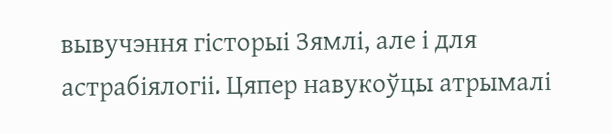вывучэння гісторыі Зямлі, але і для астрабіялогіі. Цяпер навукоўцы атрымалі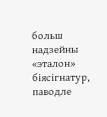больш надзейны «эталон» біясігнатур, паводле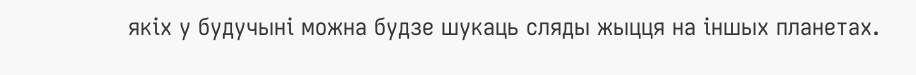якіх у будучыні можна будзе шукаць сляды жыцця на іншых планетах.